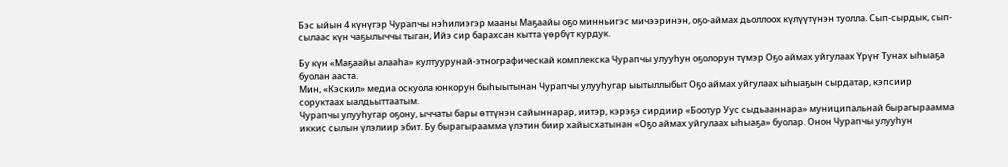Бэс ыйын 4 күнүгэр Чурапчы нэһилиэгэр мааны Маҕаайы оҕо минньигэс мичээринэн, оҕо-аймах дьоллоох күлүүтүнэн туолла. Сып-сырдык, сып-сылаас күн чаҕылыччы тыган, Ийэ сир барахсан кытта үөрбүт курдук.

Бу күн «Маҕаайы алааһа» култуурунай-этнографическай комплекска Чурапчы улууһун оҕолорун түмэр Оҕо аймах уйгулаах Үрүҥ Тунах ыһыаҕа буолан ааста.
Мин, «Кэскил» медиа оскуола юнкорун быһыытынан Чурапчы улууһугар ыытыллыбыт Оҕо аймах уйгулаах ыһыаҕын сырдатар, кэпсиир соруктаах ыалдьыттаатым.
Чурапчы улууһугар оҕону, ыччаты бары өттүнэн сайыннарар, иитэр, кэрэҕэ сирдиир «Боотур Уус сыдьааннара» муниципальнай бырагыраамма иккис сылын үлэлиир эбит. Бу бырагыраамма үлэтин биир хайысхатынан «Оҕо аймах уйгулаах ыһыаҕа» буолар. Онон Чурапчы улууһун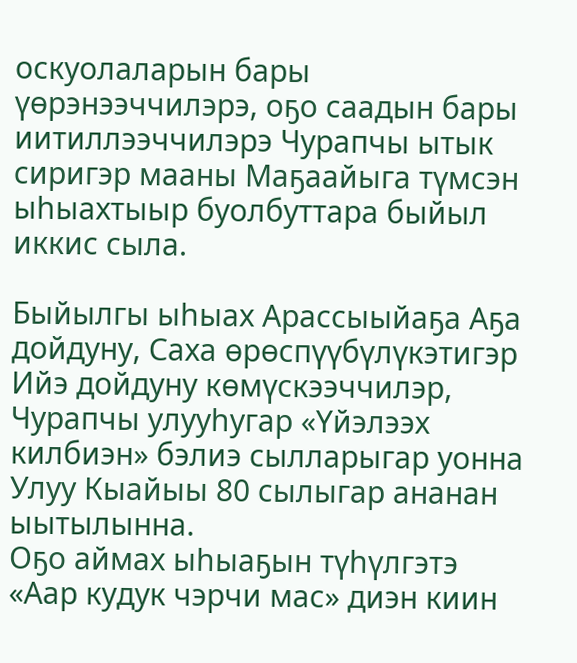оскуолаларын бары үөрэнээччилэрэ, оҕо саадын бары иитиллээччилэрэ Чурапчы ытык сиригэр мааны Маҕаайыга түмсэн ыһыахтыыр буолбуттара быйыл иккис сыла.

Быйылгы ыһыах Арассыыйаҕа Аҕа дойдуну, Саха өрөспүүбүлүкэтигэр Ийэ дойдуну көмүскээччилэр, Чурапчы улууһугар «Үйэлээх килбиэн» бэлиэ сылларыгар уонна Улуу Кыайыы 80 сылыгар ананан ыытылынна.
Оҕо аймах ыһыаҕын түһүлгэтэ «Аар кудук чэрчи мас» диэн киин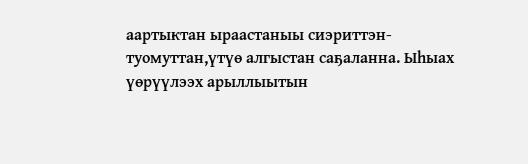аартыктан ыраастаныы сиэриттэн-туомуттан,үтүө алгыстан саҕаланна. Ыһыах үөрүүлээх арыллыытын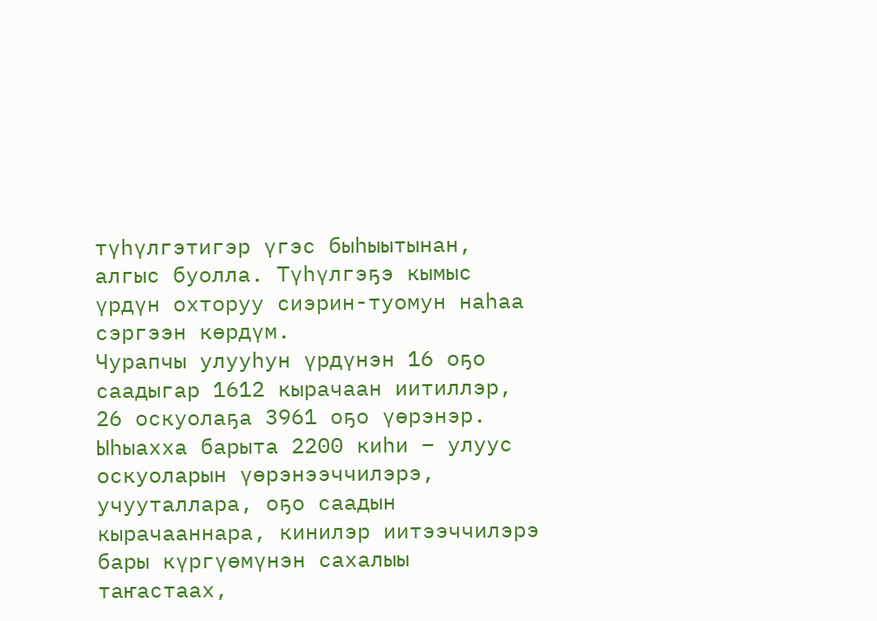түһүлгэтигэр үгэс быһыытынан, алгыс буолла. Түһүлгэҕэ кымыс үрдүн охторуу сиэрин-туомун наһаа сэргээн көрдүм.
Чурапчы улууһун үрдүнэн 16 оҕо саадыгар 1612 кырачаан иитиллэр, 26 оскуолаҕа 3961 оҕо үөрэнэр. Ыһыахха барыта 2200 киһи – улуус оскуоларын үөрэнээччилэрэ, учууталлара, оҕо саадын кырачааннара, кинилэр иитээччилэрэ бары күргүөмүнэн сахалыы таҥастаах,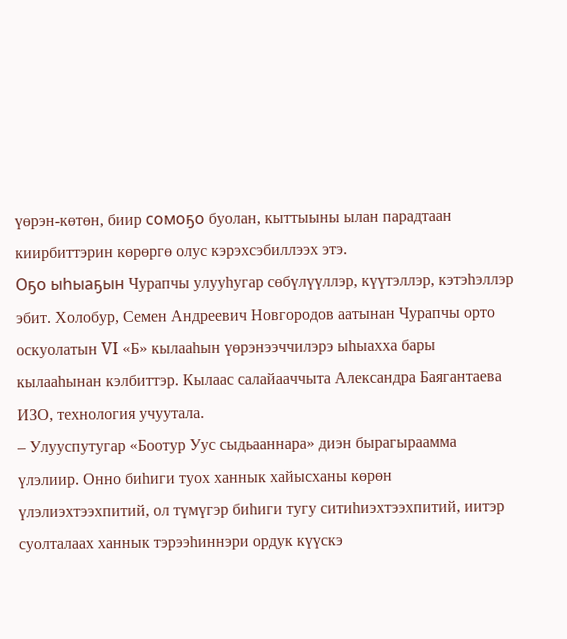үөрэн-көтөн, биир сомоҕо буолан, кыттыыны ылан парадтаан киирбиттэрин көрөргө олус кэрэхсэбиллээх этэ.
Оҕо ыһыаҕын Чурапчы улууһугар сөбүлүүллэр, күүтэллэр, кэтэһэллэр эбит. Холобур, Семен Андреевич Новгородов аатынан Чурапчы орто оскуолатын VI «Б» кылааһын үөрэнээччилэрэ ыһыахха бары кылааһынан кэлбиттэр. Кылаас салайааччыта Александра Баягантаева ИЗО, технология учуутала.
– Улууспутугар «Боотур Уус сыдьааннара» диэн бырагыраамма үлэлиир. Онно биһиги туох ханнык хайысханы көрөн үлэлиэхтээхпитий, ол түмүгэр биһиги тугу ситиһиэхтээхпитий, иитэр суолталаах ханнык тэрээһиннэри ордук күүскэ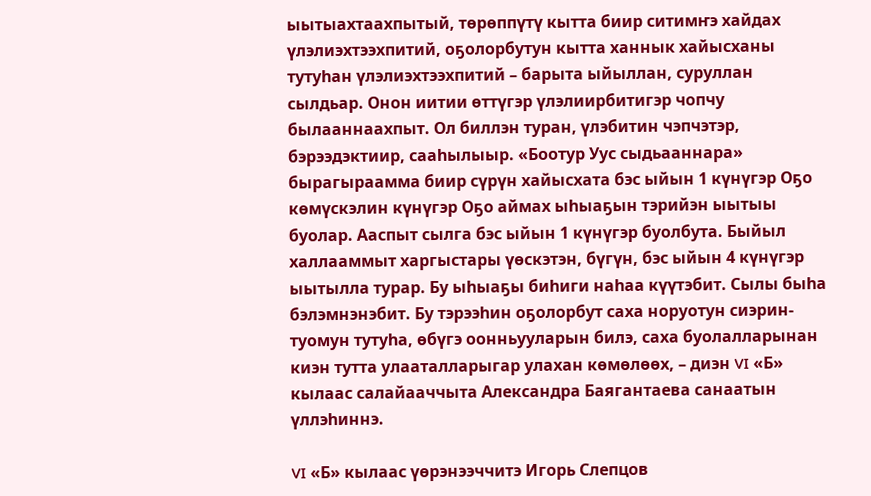ыытыахтаахпытый, төрөппүтү кытта биир ситимҥэ хайдах үлэлиэхтээхпитий, оҕолорбутун кытта ханнык хайысханы тутуһан үлэлиэхтээхпитий – барыта ыйыллан, суруллан сылдьар. Онон иитии өттүгэр үлэлиирбитигэр чопчу былааннаахпыт. Ол биллэн туран, үлэбитин чэпчэтэр, бэрээдэктиир, сааһылыыр. «Боотур Уус сыдьааннара» бырагыраамма биир сүрүн хайысхата бэс ыйын 1 күнүгэр Оҕо көмүскэлин күнүгэр Оҕо аймах ыһыаҕын тэрийэн ыытыы буолар. Ааспыт сылга бэс ыйын 1 күнүгэр буолбута. Быйыл халлааммыт харгыстары үөскэтэн, бүгүн, бэс ыйын 4 күнүгэр ыытылла турар. Бу ыһыаҕы биһиги наһаа күүтэбит. Сылы быһа бэлэмнэнэбит. Бу тэрээһин оҕолорбут саха норуотун сиэрин-туомун тутуһа, өбүгэ оонньууларын билэ, саха буолалларынан киэн тутта улааталларыгар улахан көмөлөөх, – диэн VI «Б» кылаас салайааччыта Александра Баягантаева санаатын үллэһиннэ.

VI «Б» кылаас үөрэнээччитэ Игорь Слепцов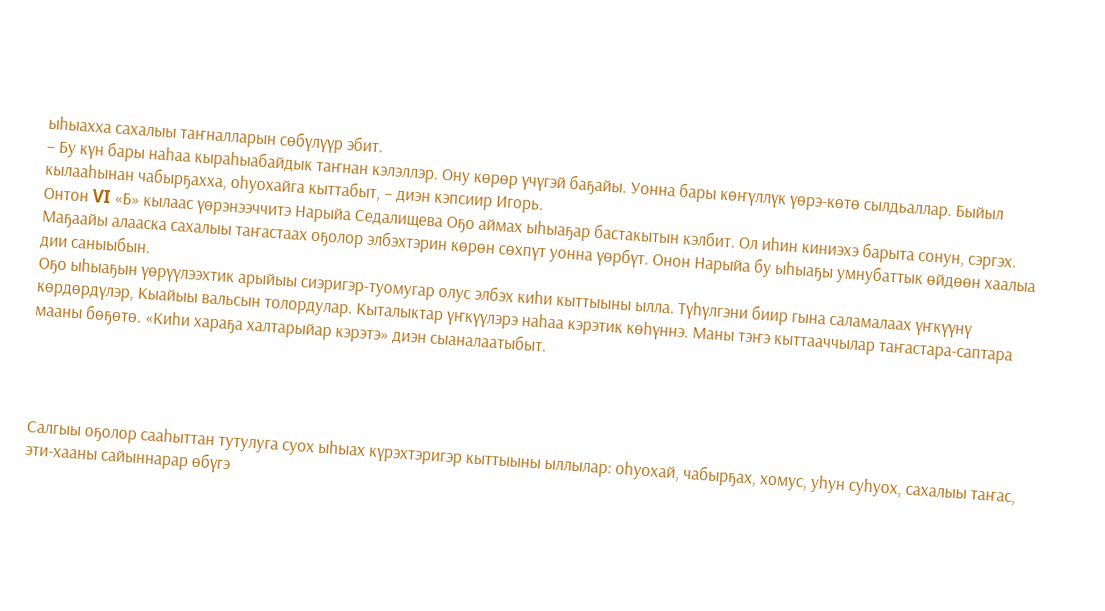ыһыахха сахалыы таҥналларын сөбүлүүр эбит.
– Бу күн бары наһаа кыраһыабайдык таҥнан кэлэллэр. Ону көрөр үчүгэй баҕайы. Уонна бары көҥүллүк үөрэ-көтө сылдьаллар. Быйыл кылааһынан чабырҕахха, оһуохайга кыттабыт, – диэн кэпсиир Игорь.
Онтон VI «Б» кылаас үөрэнээччитэ Нарыйа Седалищева Оҕо аймах ыһыаҕар бастакытын кэлбит. Ол иһин киниэхэ барыта сонун, сэргэх. Маҕаайы алааска сахалыы таҥастаах оҕолор элбэхтэрин көрөн сөхпүт уонна үөрбүт. Онон Нарыйа бу ыһыаҕы умнубаттык өйдөөн хаалыа дии саныыбын.
Оҕо ыһыаҕын үөрүүлээхтик арыйыы сиэригэр-туомугар олус элбэх киһи кыттыыны ылла. Түһүлгэни биир гына саламалаах үҥкүүнү көрдөрдүлэр, Кыайыы вальсын толордулар. Кыталыктар үҥкүүлэрэ наһаа кэрэтик көһүннэ. Маны тэҥэ кыттааччылар таҥастара-саптара мааны бөҕөтө. «Киһи хараҕа халтарыйар кэрэтэ» диэн сыаналаатыбыт.




Салгыы оҕолор сааһыттан тутулуга суох ыһыах күрэхтэригэр кыттыыны ыллылар: оһуохай, чабырҕах, хомус, уһун суһуох, сахалыы таҥас, эти-хааны сайыннарар өбүгэ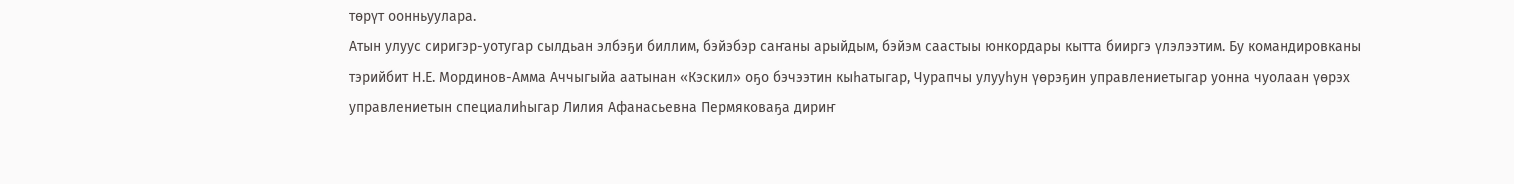төрүт оонньуулара.
Атын улуус сиригэр-уотугар сылдьан элбэҕи биллим, бэйэбэр саҥаны арыйдым, бэйэм саастыы юнкордары кытта бииргэ үлэлээтим. Бу командировканы тэрийбит Н.Е. Мординов-Амма Аччыгыйа аатынан «Кэскил» оҕо бэчээтин кыһатыгар, Чурапчы улууһун үөрэҕин управлениетыгар уонна чуолаан үөрэх управлениетын специалиһыгар Лилия Афанасьевна Пермяковаҕа дириҥ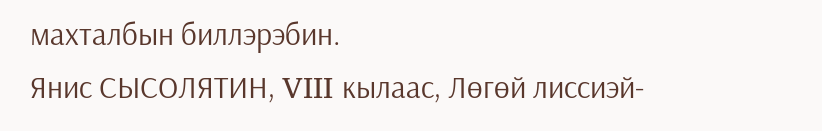махталбын биллэрэбин.
Янис СЫСОЛЯТИН, VIII кылаас, Лөгөй лиссиэй-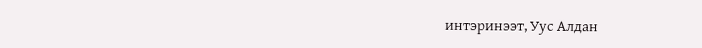интэринээт, Уус Алдан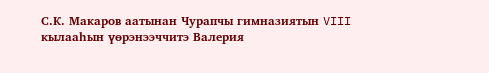С.К. Макаров аатынан Чурапчы гимназиятын VIII кылааһын үөрэнээччитэ Валерия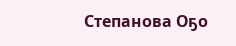Степанова Оҕо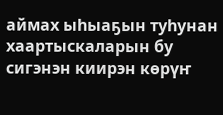аймах ыһыаҕын туһунан хаартыскаларын бу сигэнэн киирэн көрүҥ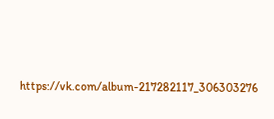https://vk.com/album-217282117_306303276